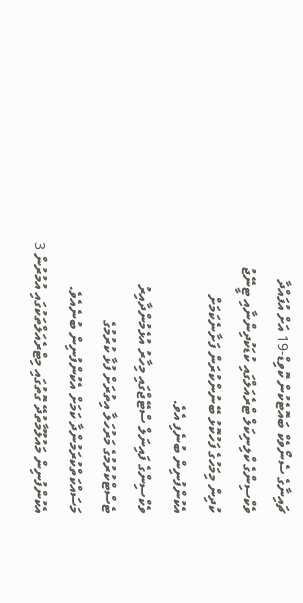ޗައިނާގެ ސެނޯވެކް ބައޮޓެކުން ކޮވިޑް-19 އަށް އުފައްދާ ވެކްސިންގެ ކްލިނިކަލް ޓްރެއަލްގައި ކުޑަކުދިންނާއި ޓީނޭޖު ކުދިން މިމަހުގެ ފަހުކޮޅު ބޭނުންކުރަން ފަށާނެކަމަށް އެކުންފުނިން ބުނެފި އެވެ.
ވެކްސިންގެ ފައިނަލް ސްޓޭޖްގައި މިހާރު އުޅެމުންދާއިރު ޓެސްޓްކުރުމުގެ މަރުހަލާ އިތުރަށް ފުޅާ ކުރުމުގެ މަސައްކަތްކުރަމުންދާ ކަމަށް އެކުންފުނިން ބުނެއެވެ.
އެކުންފުނިން މައުލޫމާތުދޭ ގޮތުގައި މިޓްރެއަލްތަކުގައި އުމުރުން 3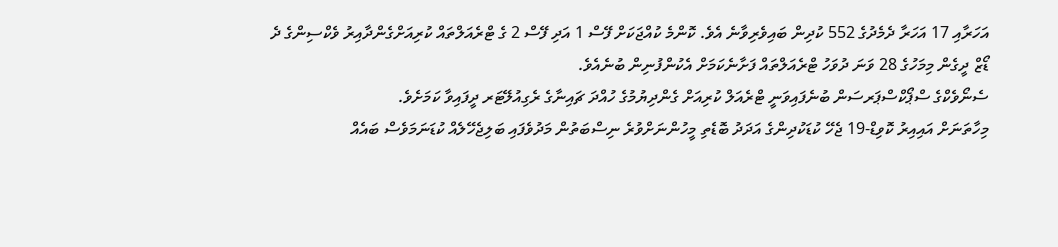އަހަރާއި 17 އަހަރާ ދެމެދުގެ 552 ކުދިން ބައިވެރިވާނެ އެވެ. ކޮންމެ ކުއްޖަކަށް ފޭސް 1 އަދި ފޭސް 2 ގެ ޓްރެއަލްތައް ކުރިއަށްގެންދާއިރު ވެކްސިންގެ ދެ ޑޯޒް ދީގެން މިމަހުގެ 28 ވަނަ ދުވަހު ޓްރެއަލްތައް ފަށާނެކަމަށް އެކުންފުނިން ބުނެއެވެ.
ސެނޯވެކްގެ ސްޕޯކްސްޕަރސަން ބުނެފައިވަނީ ޓްރެއަލް ކުރިއަށް ގެންދިޔުމުގެ ހުއްދަ ޗައިނާގެ ރެގިއުލޭޓަރ ދީފައިވާ ކަމަށެވެ.
މިހާތަނަށް އައިއިރު ކޮވިޑް-19 ޖެހޭ ކުޑަކުދިންގެ އަދަދު ބޮޑެތި މީހުންނަށްވުރެ ނިސްބަތުން މަދުވެފައި ބަލިޖެހޭލެއް ކުޑަނަމަވެސް ބައެއް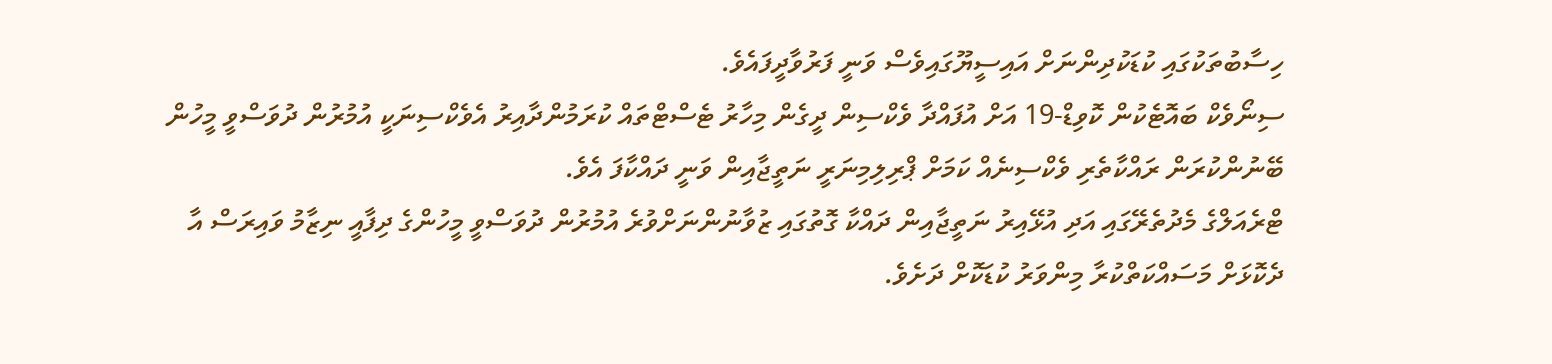ހިސާބުތަކުގައި ކުޑަކުދިންނަށް އައިސީޔޫގައިވެސް ވަނީ ފަރުވާދީފައެވެ.
ސިނޯވެކް ބައޮޓެކުން ކޮވިޑް-19 އަށް އުފައްދާ ވެކްސިން ދީގެން މިހާރު ޓެސްޓްތައް ކުރަމުންދާއިރު އެވެކްސިނަކީ އުމުރުން ދުވަސްވީ މީހުން ބޭނުންކުރަން ރައްކާތެރި ވެކްސިނެއް ކަމަށް ޕްރިލިމިނަރީ ނަތީޖާއިން ވަނީ ދައްކާފަ އެވެ.
ޓްރެއަލްގެ މެދުތެރޭގައި އަދި އުޅޭއިރު ނަތީޖާއިން ދައްކާ ގޮތުގައި ޒުވާނުންނަށްވުރެ އުމުރުން ދުވަސްވީ މީހުންގެ ދިފާއީ ނިޒާމު ވައިރަސް އާ ދެކޮޅަށް މަސައްކަތްކުރާ މިންވަރު ކުޑަކޮށް ދަށެވެ.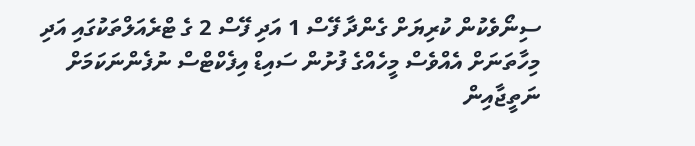ސިނޯވެކުން ކުރިޔަށް ގެންދާ ފޭސް 1 އަދި ފޭސް 2 ގެ ޓްރެއަލްތަކުގައި އަދި މިހާތަނަށް އެއްވެސް މީހެއްގެ ފުށުން ސައިޑް އިފެކްޓްސް ނުފެންނަކަމަށް ނަތީޖާއިން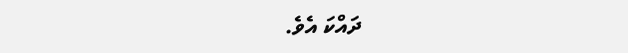ދައްކަ އެވެ.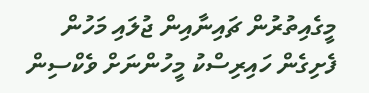މީގެއިތުރުން ޗައިނާއިން ޖުލައި މަހުން ފެށިގެން ހައިރިސްކު މީހުންނަށް ވެކްސިން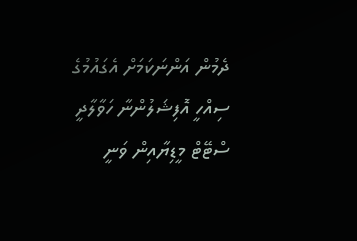ދެމުން އަންނަކަމަށް އެގައުމުގެ ސިއްހީ އޮފިޝަލުންނާ ހަވާލާދީ ސްޓޭޓް މީޑިޔާއިން ވަނީ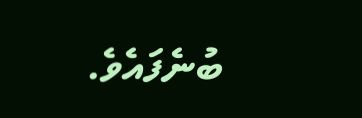ބުނެފައެވެ.